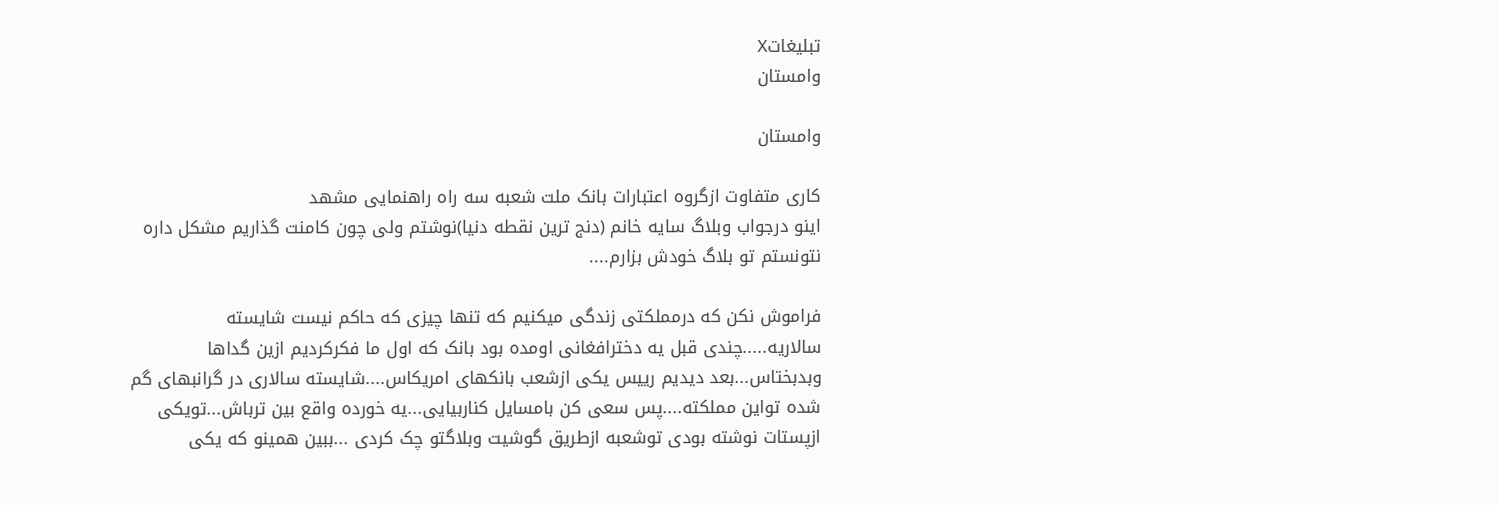تبليغاتX
وامستان

وامستان

کاری متفاوت ازگروه اعتبارات بانک ملت شعبه سه راه راهنمایی مشهد
اینو درجواب وبلاگ سایه خانم (دنج ترین نقطه دنیا)نوشتم ولی چون کامنت گذاریم مشکل داره نتونستم تو بلاگ خودش بزارم....

فراموش نکن که درمملکتی زندگی میکنیم که تنها چیزی که حاکم نیست شایسته سالاریه.....چندی قبل یه دخترافغانی اومده بود بانک که اول ما فکرکردیم ازین گداها وبدبختاس...بعد دیدیم رییس یکی ازشعب بانکهای امریکاس....شایسته سالاری در گرانبهای گم شده تواین مملکته....پس سعی کن بامسایل کناربیایی...یه خورده واقع بین ترباش...تویکی ازپستات نوشته بودی توشعبه ازطریق گوشیت وبلاگتو چک کردی ...ببین همینو که یکی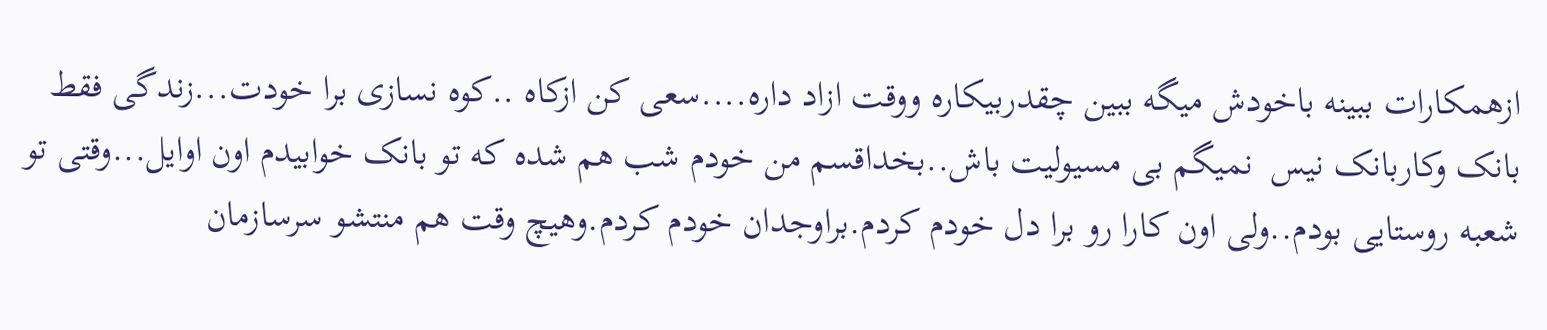ازهمکارات ببینه باخودش میگه ببین چقدربیکاره ووقت ازاد داره....سعی کن ازکاه ..کوه نسازی برا خودت...زندگی فقط بانک وکاربانک نیس  نمیگم بی مسیولیت باش..بخداقسم من خودم شب هم شده که تو بانک خوابیدم اون اوایل...وقتی تو شعبه روستایی بودم..ولی اون کارا رو برا دل خودم کردم.براوجدان خودم کردم.وهیچ وقت هم منتشو سرسازمان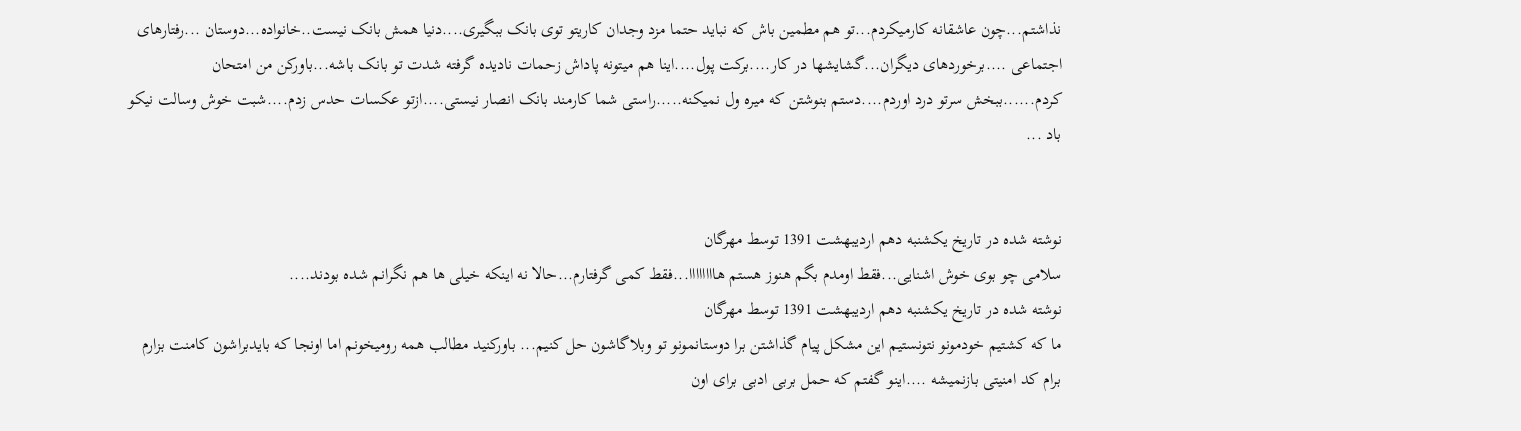نذاشتم...چون عاشقانه کارمیکردم...تو هم مطمین باش که نباید حتما مزد وجدان کاریتو توی بانک ببگیری....دنیا همش بانک نیست..خانواده...دوستان ...رفتارهای اجتماعی ....برخوردهای دیگران...گشایشها در کار....برکت پول....اینا هم میتونه پاداش زحمات نادیده گرفته شدت تو بانک باشه...باورکن من امتحان کردم......ببخش سرتو درد اوردم....دستم بنوشتن که میره ول نمیکنه.....راستی شما کارمند بانک انصار نیستی....ازتو عکسات حدس زدم....شبت خوش وسالت نیکو باد ...


نوشته شده در تاريخ یکشنبه دهم اردیبهشت 1391 توسط مهرگان
سلامی چو بوی خوش اشنایی...فقط اومدم بگم هنوز هستم هاااااااا...فقط کمی گرفتارم...حالا نه اینکه خیلی ها هم نگرانم شده بودند....
نوشته شده در تاريخ یکشنبه دهم اردیبهشت 1391 توسط مهرگان
ما که کشتیم خودمونو نتونستیم این مشکل پیام گذاشتن برا دوستانمونو تو وبلاگاشون حل کنیم... باورکنید مطالب همه رومیخونم اما اونجا که بایدبراشون کامنت بزارم برام کد امنیتی بازنمیشه ....اینو گفتم که حمل بربی ادبی برای اون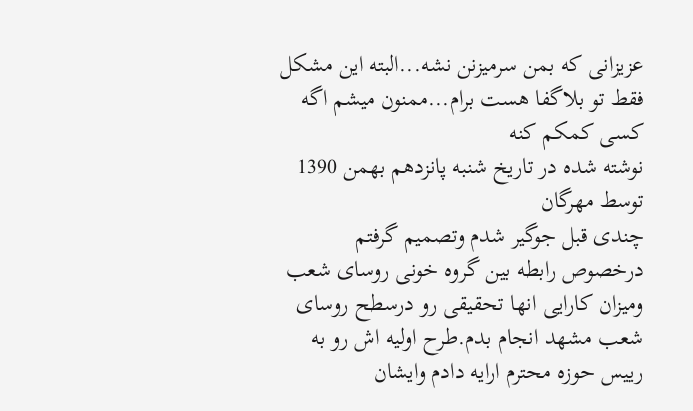عزیزانی که بمن سرمیزنن نشه...البته این مشکل فقط تو بلاگفا هست برام...ممنون میشم اگه کسی کمکم کنه
نوشته شده در تاريخ شنبه پانزدهم بهمن 1390 توسط مهرگان
چندی قبل جوگیر شدم وتصمیم گرفتم درخصوص رابطه بین گروه خونی روسای شعب ومیزان کارایی انها تحقیقی رو درسطح روسای شعب مشهد انجام بدم.طرح اولیه اش رو به رییس حوزه محترم ارایه دادم وایشان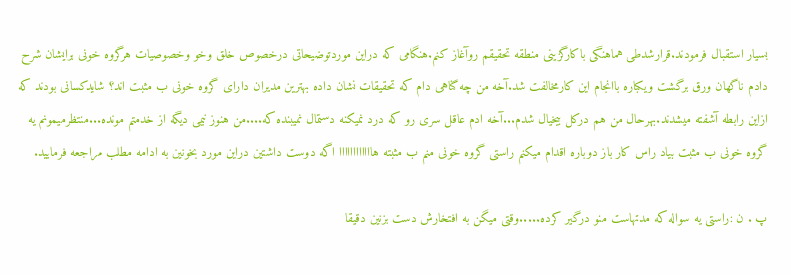بسیار استقبال فرمودند.قرارشدطی هماهنگی باکارگزینی منطقه تحقیقم روآغاز کنم.هنگامی که دراین موردتوضیحاتی درخصوص خلق وخو وخصوصیات هرگروه خونی برایشان شرح دادم ناگهان ورق برگشت ویکباره باانجام این کارمخالفت شد.آخه من چه گناهی دام که تحقیقات نشان داده بهترین مدیران دارای گروه خونی ب مثبت اند؟ شایدکسانی بودند که ازاین رابطه آشفته میشدند.بهرحال من هم درکل بیخیال شدم...آخه ادم عاقل سری رو که درد نمیکنه دستمال نمیبنده که....من هنوز نیمی دیگه از خدمتم مونده...منتظرمیمونم یه گروه خونی ب مثبت بیاد راس کار باز دوباره اقدام میکنم راستی گروه خونی منم ب مثبته هاااااااااااا اگه دوست داشتین دراین مورد بخونین به ادامه مطلب مراجعه فرمایید.

پ . ن :راستی یه سواله که مدتهاست منو درگیر کرده.....وقتی میگن به افتخارش دست بزنین دقیقا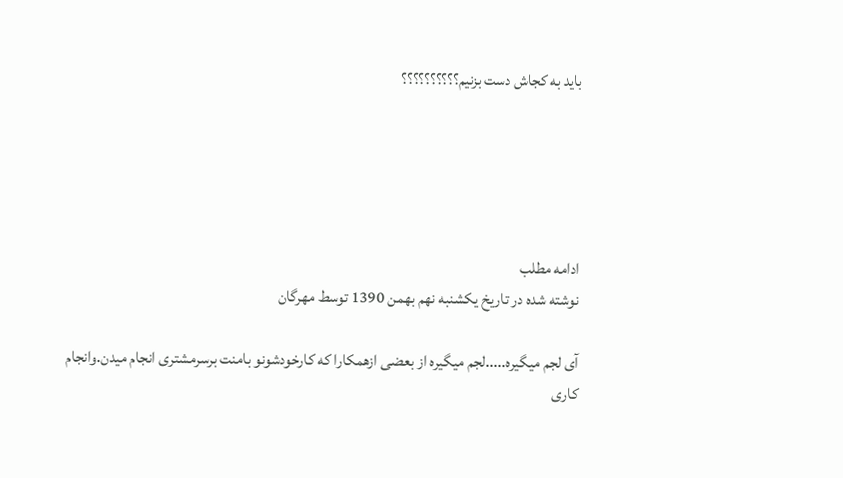باید به کجاش دست بزنیم؟؟؟؟؟؟؟؟؟؟





ادامه مطلب
نوشته شده در تاريخ یکشنبه نهم بهمن 1390 توسط مهرگان

آی لجم میگیره.....لجم میگیره از بعضی ازهمکارا که کارخودشونو بامنت برسرمشتری انجام میدن.وانجام کاری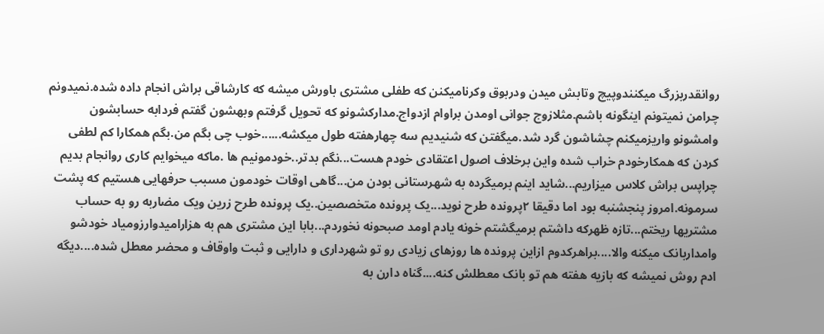روانقدربزرگ میکنندوپیچ وتابش میدن ودربوق وکرنامیکنن که طفلی مشتری باورش میشه که کارشاقی براش انجام داده شده.نمیدونم چرامن نمیتونم اینگونه باشم.مثلازوج جوانی اومدن براوام ازدواج.مدارکشونو که تحویل گرفتم وبهشون گفتم فردابه حسابشون وامشونو واریزمیکنم چشاشون گرد شد.میگفتن که شنیدیم سه چهارهفته طول میکشه......خوب چی بگم من.بگم همکارا کم لطفی کردن که همکارخودم خراب شده واین برخلاف اصول اعتقادی خودم هست...نگم بدتر..خودمونیم ها .ماکه میخوایم کاری روانجام بدیم چراپس براش کلاس میزاریم...شاید اینم برمیگرده به شهرستانی بودن من...گاهی اوقات خودمون مسبب حرفهایی هستیم که پشت سرمونه.امروز پنجشنبه بود اما دقیقا ۲پرونده طرح نوید...یک پرونده متخصصین..یک پرونده طرح زرین ویک مضاربه رو به حساب مشتریها ریختم...تازه ظهرکه داشتم برمیگشتم خونه یادم اومد صبحونه نخوردم...بابا این مشتری هم به هزارامیدوارزومیاد خودشو وامداربانک میکنه والا....براهرکدوم ازاین پرونده ها روزهای زیادی رو تو شهرداری و دارایی و ثبت واوقاف و محضر معطل شده....دیگه ادم روش نمیشه که بازیه هفته هم تو بانک معطلش کنه....گناه دارن به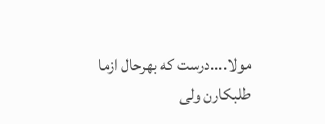مولا....درست که بهرحال ازما طلبکارن ولی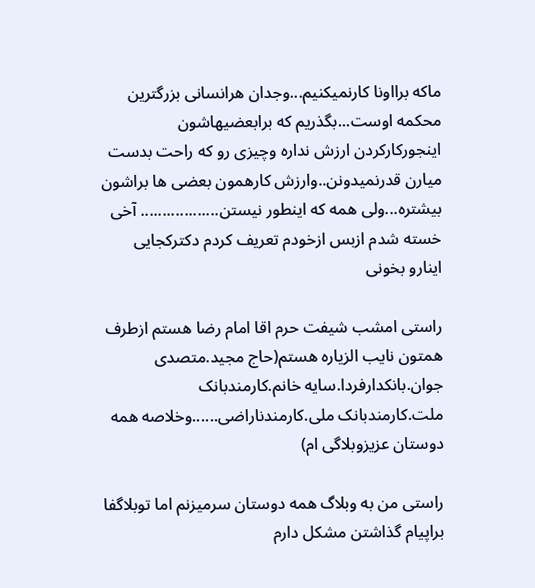ماکه برااونا کارنمیکنیم...وجدان هرانسانی بزرگترین محکمه اوست...بگذریم که برابعضیهاشون اینجورکارکردن ارزش نداره وچیزی رو که راحت بدست میارن قدرنمیدونن..وارزش کارهمون بعضی ها براشون بیشتره...ولی همه که اینطور نیستن.................. آخی خسته شدم ازبس ازخودم تعریف کردم دکترکجایی اینارو بخونی

راستی امشب شیفت حرم اقا امام رضا هستم ازطرف همتون نایب الزیاره هستم(حاج مجید.متصدی جوان.بانکدارفردا.سایه خانم.کارمندبانک ملت.کارمندبانک ملی.کارمندناراضی......وخلاصه همه دوستان عزیزوبلاگی ام)

راستی من به وبلاگ همه دوستان سرمیزنم اما توبلاگفا براپیام گذاشتن مشکل دارم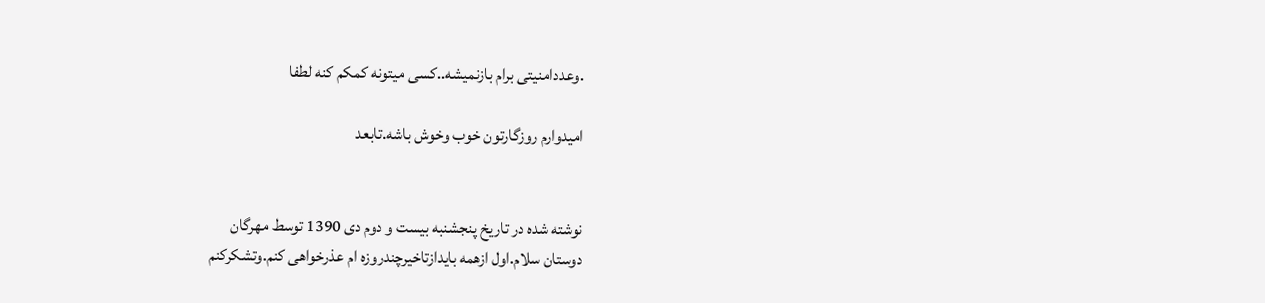.وعددامنیتی برام بازنمیشه..کسی میتونه کمکم کنه لطفا

امیدوارم روزگارتون خوب وخوش باشه.تابعد


نوشته شده در تاريخ پنجشنبه بیست و دوم دی 1390 توسط مهرگان
دوستان سلام.اول ازهمه بایدازتاخیرچندروزه ام عذرخواهی کنم.وتشکرکنم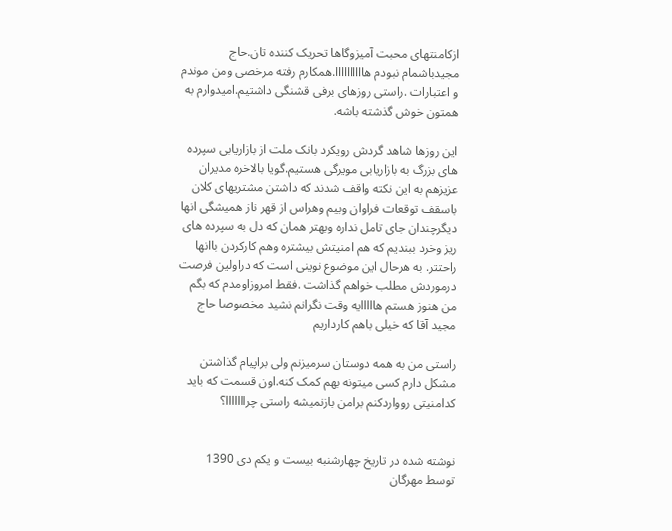ازکامنتهای محبت آمیزوگاها تحریک کننده تان.حاج مجیدباشمام نبودم هاااااااااا.همکارم رفته مرخصی ومن موندم و اعتبارات .راستی روزهای برفی قشنگی داشتیم.امیدوارم به همتون خوش گذشته باشه.

این روزها شاهد گردش رویکرد بانک ملت از بازاریابی سپرده های بزرگ به بازاریابی مویرگی هستیم.گویا بالاخره مدیران عزیزهم به این نکته واقف شدند که داشتن مشتریهای کلان باسقف توقعات فراوان وبیم وهراس از قهر ناز همیشگی انها دیگرچندان جای تامل نداره وبهتر همان که دل به سپرده های ریز وخرد ببندیم که هم امنیتش بیشتره وهم کارکردن باانها راحتتر. به هرحال این موضوع نوینی است که دراولین فرصت درموردش مطلب خواهم گذاشت .فقط امروزاومدم که بگم من هنوز هستم هااااایه وقت نگرانم نشید مخصوصا حاج مجید آقا که خیلی باهم کارداریم

راستی من به همه دوستان سرمیزنم ولی براپیام گذاشتن مشکل دارم کسی میتونه بهم کمک کنه.اون قسمت که باید کدامنیتی روواردکنم برامن بازنمیشه راستی چرااااااا؟


نوشته شده در تاريخ چهارشنبه بیست و یکم دی 1390 توسط مهرگان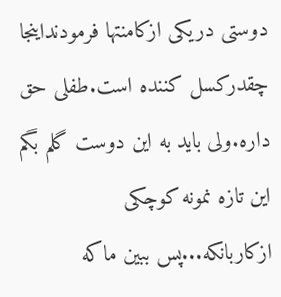دوستی دریکی ازکامنتها فرمودنداینجا چقدرکسل کننده است.طفلی حق داره.ولی باید به این دوست گلم بگم این تازه نمونه کوچکی ازکاربانکه...پس ببین ماکه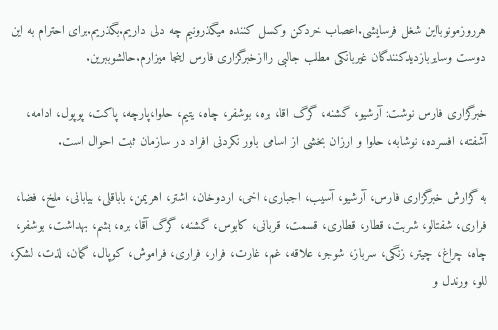هرروزمونوبااین شغل فرسایشی.اعصاب خردکن وکسل کننده میگذرونیم چه دلی داریم.بگذریم.برای احترام به این دوست وسایربازدیدکنندگان غیربانکی مطلب جالبی راازخبرگزاری فارس اینجا میزارم.حالشوببرین.

خبرگزاری فارس نوشت: آرشیو، گشنه، گرگ اقا، بره، بوشفر، چاه، یتیم، حلوا،پارچه، پاکت، پوپول، ادامه، آشفته، افسرده، نوشابه، حلوا و ارزان بخشی از اسامی باور نکردنی افراد در سازمان ثبت احوال است.

به گزارش خبرگزاری فارس، آرشیو، آسیب، اجباری، اخی، اردوخان، اشتر، اهریمن، باباقلی، بیابانی، ملخ، فضا، فراری، شفتالو، شربت، قطار، قطاری، قسمت، قربانی، کابوس، گشنه، گرگ آقا، بره، بشم، بهداشت، بوشفر، چاه، چراغ، چیتر، زنگی، سرباز، شوجر، علاقه، غم، غارت، فرار، فراری، فراموش، کوپال، گمان، لذت، لشکر، للو، ورندل و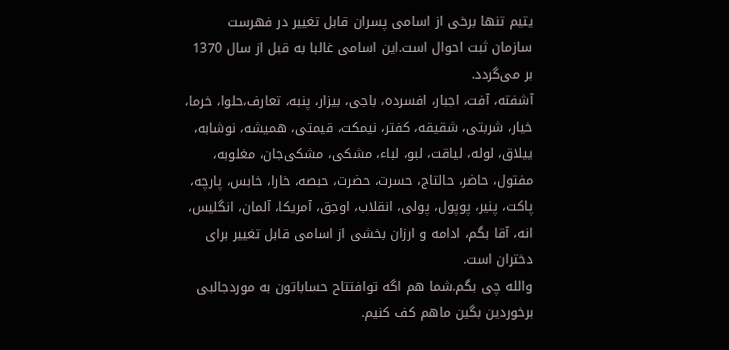یتیم تنها برخی از اسامی پسران قابل تغییر در فهرست‌ سازمان ثبت احوال است.این اسامی غالبا به قبل از سال 1370 بر می‌گردد.
آشفته، آفت، اجبار، افسرده، باجی، بیزار، پنبه، تعارف،‌حلوا، خرما، خیار، شربتی، شقیقه، کفتر، نیمکت، قیمتی، همیشه، نوشابه، ییلاق، لوله، لیاقت، لبو، لباء، مشکی، مشکی‌جان، مغلوبه، مفتول، حاضر، حالتاج، حسرت، حضرت، حبصه، خارا، خابس، پارچه، پاکت، پنیر، پوپول، پولی، انقلاب، اوجق، آمریکا، آلمان، انگلیس، انه، آقا بگم، ادامه و ارزان بخشی از اسامی قابل تغییر برای دختران است.
والله چی بگم.شما هم اگه توافتتاح حساباتون به موردجالبی برخوردین بگین ماهم کف کنیم.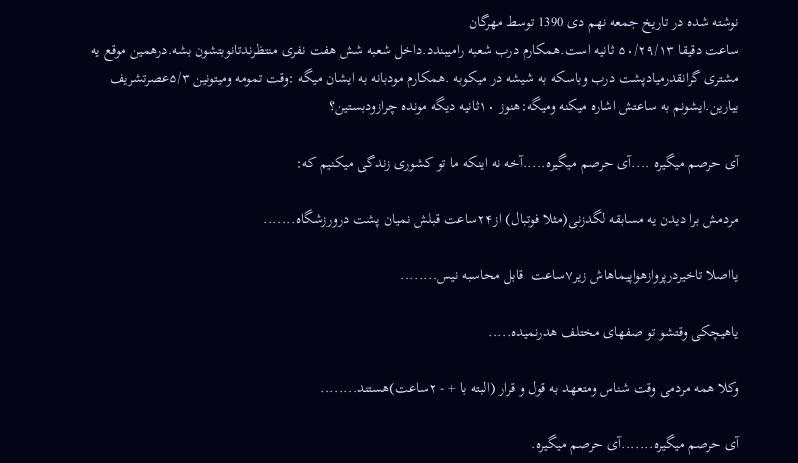نوشته شده در تاريخ جمعه نهم دی 1390 توسط مهرگان
ساعت دقیقا ۵۰/۲۹/۱۳ ثانیه است.همکارم درب شعبه رامیبندد.داخل شعبه شش هفت نفری منتظرندتانوبتشون بشه.درهمین موقع یه مشتری گرانقدرمیادپشت درب وباسکه به شیشه در میکوبه .همکارم مودبانه به ایشان میگه :وقت تمومه ومیتونین ۵/۳عصرتشریف بیارین.ایشونم به ساعتش اشاره میکنه ومیگه:هنوز ۱۰ثانیه دیگه مونده چرازودبستین؟

آی حرصم میگیره ....آی حرصم میگیره.....آخه نه اینکه ما تو کشوری زندگی میکنیم که:

مردمش برا دیدن یه مسابقه لگدزنی(مثلا فوتبال) از۲۴ساعت قبلش نمیان پشت درورزشگاه.......

یااصلا تاخیردرپروازهواپیماهاش زیر۷ساعت  قابل محاسبه نیس........

یاهیچکی وقتشو تو صفهای مختلف هدرنمیده.....

وکلا همه مردمی وقت شناس ومتعهد به قول و قرار (البته با + - ۲ساعت)هستند........

آی حرصم میگیره.......آی حرصم میگیره.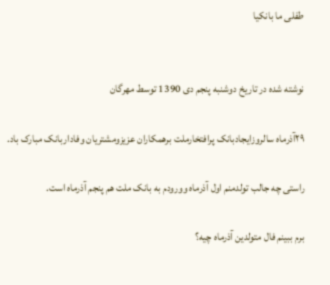طفلی ما بانکیا


نوشته شده در تاريخ دوشنبه پنجم دی 1390 توسط مهرگان

۲۹آذرماه سالروزایجادبانک پرافتخارملت برهمکاران عزیزومشتریان وفاداربانک مبارک باد.

راستی چه جالب تولدمنم اول آذرماه وورودم به بانک ملت هم پنجم آذرماه است.

برم ببینم فال متولدین آذرماه چیه؟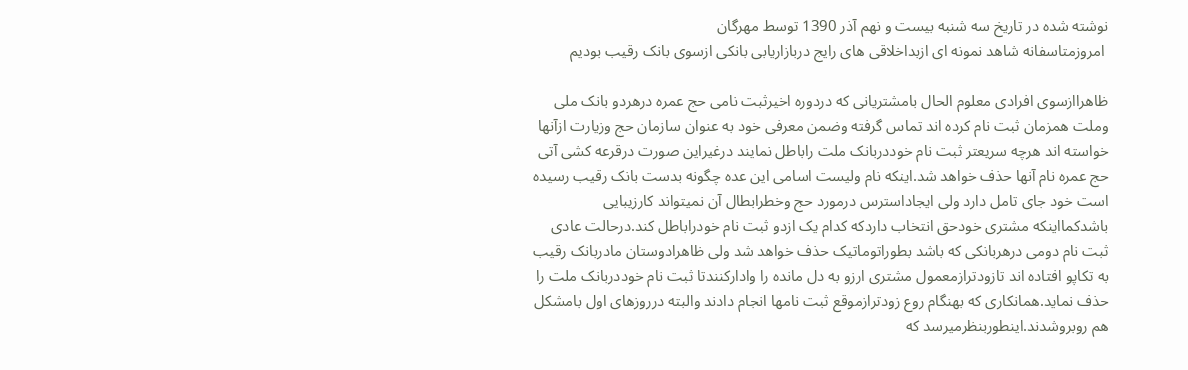نوشته شده در تاريخ سه شنبه بیست و نهم آذر 1390 توسط مهرگان
 امروزمتاسفانه شاهد نمونه ای ازبداخلاقی های رایج دربازاریابی بانکی ازسوی بانک رقیب بودیم

ظاهراازسوی افرادی معلوم الحال بامشتریانی که دردوره اخیرثبت نامی حج عمره درهردو بانک ملی وملت همزمان ثبت نام کرده اند تماس گرفته وضمن معرفی خود به عنوان سازمان حج وزیارت ازآنها خواسته اند هرچه سریعتر ثبت نام خوددربانک ملت راباطل نمایند درغیراین صورت درقرعه کشی آتی حج عمره نام آنها حذف خواهد شد.اینکه نام ولیست اسامی این عده چگونه بدست بانک رقیب رسیده است خود جای تامل دارد ولی ایجاداسترس درمورد حج وخطرابطال آن نمیتواند کارزیبایی باشدکمااینکه مشتری خودحق انتخاب داردکه کدام یک ازدو ثبت نام خودراباطل کند.درحالت عادی ثبت نام دومی درهربانکی که باشد بطوراتوماتیک حذف خواهد شد ولی ظاهرادوستان مادربانک رقیب به تکاپو افتاده اند تازودترازمعمول مشتری ارزو به دل مانده را وادارکنندتا ثبت نام خوددربانک ملت را حذف نماید.همانکاری که بهنگام روع زودترازموقع ثبت نامها انجام دادند والبته درروزهای اول بامشکل هم روبروشدند.اینطوربنظرمیرسد که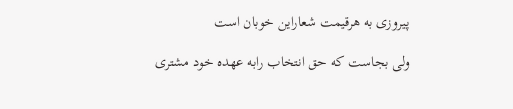پیروزی به هرقیمت شعاراین خوبان است

ولی بجاست که حق انتخاب رابه عهده خود مشتری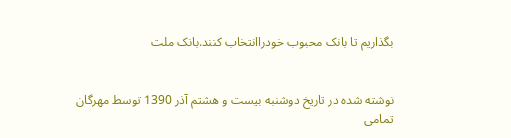بگذاریم تا بانک محبوب خودراانتخاب کنند.بانک ملت


نوشته شده در تاريخ دوشنبه بیست و هشتم آذر 1390 توسط مهرگان
تمامی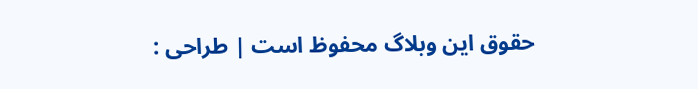حقوق این وبلاگ محفوظ است | طراحی :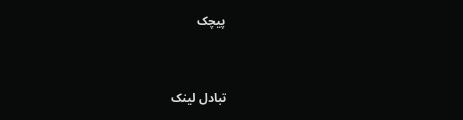پیچک


تبادل لینک